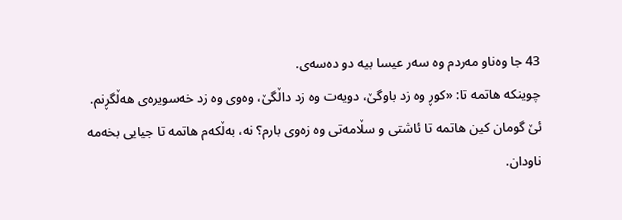43 جا وەناو مەردم وه سەر عیسا بیه دو دەسەی.
چوینکه هاتمه تا: «کوڕ وه زد باوگێ، دویەت وه زد داڵگێ، وەوی وه زد خەسویرەی هەڵگڕنم.
ئێ گومان کین هاتمه تا ئاشتی و سڵامەتی وه زەوی بارم؟ نه، بەڵکەم هاتمه تا جیایی بخەمه ناودان.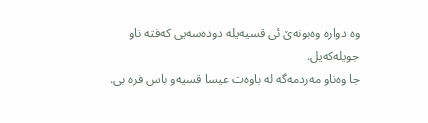وه دواره وەبونەێ ئی قسیەیله دودەسەیی کەفته ناو جویلەکەیل.
جا وەناو مەردمەگه له باوەت عیسا قسیەو باس فره بی.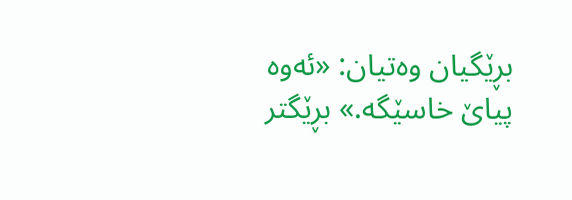بڕێگیان وەتیان: «ئەوه پیاێ خاسێگه.» بڕێگتر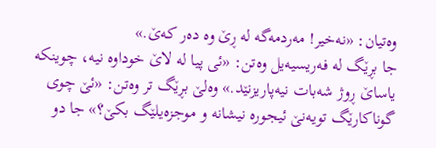وەتیان: «نەخیر! مەردمەگه له ڕێ وه دەر کەێ.»
جا بڕێگ له فەریسیەیل وەتن: «ئی پیا له لاێ خوداوه نیه، چوینکه یاساێ ڕوژ شەبات نیەپاریزنێد.» وەلێ بڕێگ تر وەتن: «ئێ چوی گوناکارێگ تویەنێ ئیجوره نیشانه و موجزەیلێگ بکێ؟» جا دو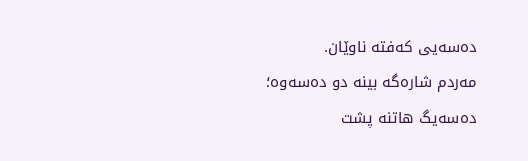دەسەیی کەفته ناوێان.
مەردم شارەگه بینه دو دەسەوه؛ دەسەیگ هاتنه پشت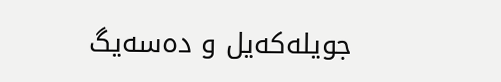جویلەکەیل و دەسەیگ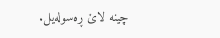چینه لاێ ڕەسولەیل.